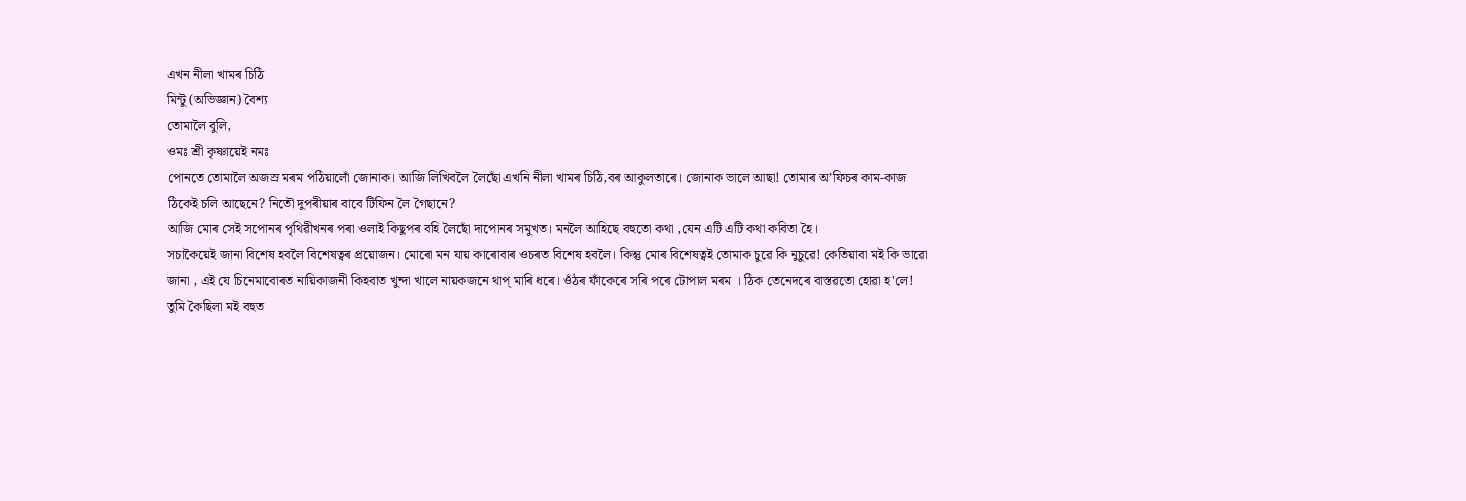এখন নীলা খামৰ চিঠি
মিন্টু (অভিজ্ঞান) বৈশ্য
তোমালৈ বুলি,
ওমঃ শ্ৰী কৃষ্ণায়েই নমঃ
পোনতে তোমালৈ অজস্ৰ মৰম পঠিয়ালোঁ জোনাক। আজি লিখিবলৈ লৈছোঁ এখনি নীলা খামৰ চিঠি,বৰ আকুলতাৰে। জোনাক ভালে আছা! তোমাৰ অʼফিচৰ কাম-কাজ ঠিকেই চলি আছেনে? নিতৌ দুপৰীয়াৰ বাবে টিফিন লৈ গৈছানে?
আজি মোৰ সেই সপোনৰ পৃথিৱীখনৰ পৰা ওলাই কিছুপৰ বহি লৈছোঁ দাপোনৰ সমুখত। মনলৈ আহিছে বহুতো কথা ,যেন এটি এটি কথা কবিতা হৈ।
সচাকৈয়েই জানা বিশেষ হবলৈ বিশেষত্বৰ প্ৰয়োজন। মোৰো মন যায় কাৰোবাৰ ওচৰত বিশেষ হবলৈ। কিন্তু মোৰ বিশেষত্বই তোমাক চুৱে কি নুচুৱে! কেতিয়াবা মই কি ভাৱো জানা , এই যে চিনেমাবোৰত নায়িকাজনী কিহবাত খুন্দা খালে নায়কজনে থাপ্ মাৰি ধৰে। ওঁঠৰ ফাঁকেৰে সৰি পৰে টোপাল মৰম । ঠিক তেনেদৰে বাস্তৱতো হোৱা হ'লে!
তুমি কৈছিলা মই বহুত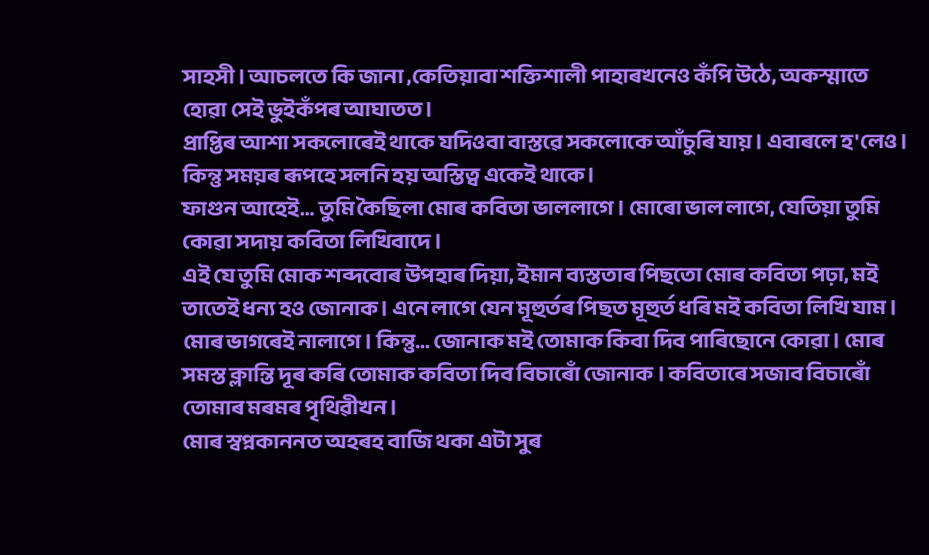সাহসী। আচলতে কি জানা ,কেতিয়াবা শক্তিশালী পাহাৰখনেও কঁপি উঠে, অকস্মাতে হোৱা সেই ভুইকঁপৰ আঘাতত।
প্ৰাপ্তিৰ আশা সকলোৰেই থাকে যদিওবা বাস্তৱে সকলোকে আঁচুৰি যায়। এবাৰলে হ'লেও। কিন্তু সময়ৰ ৰূপহে সলনি হয় অস্তিত্ব একেই থাকে।
ফাগুন আহেই… তুমি কৈছিলা মোৰ কবিতা ভাললাগে। মোৰো ভাল লাগে, যেতিয়া তুমি কোৱা সদায় কবিতা লিখিবাদে।
এই যে তুমি মোক শব্দবোৰ উপহাৰ দিয়া, ইমান ব্যস্ততাৰ পিছতো মোৰ কবিতা পঢ়া, মই তাতেই ধন্য হও জোনাক। এনে লাগে যেন মূহুৰ্তৰ পিছত মূহুৰ্ত ধৰি মই কবিতা লিখি যাম। মোৰ ভাগৰেই নালাগে। কিন্তু… জোনাক মই তোমাক কিবা দিব পাৰিছোনে কোৱা । মোৰ সমস্ত ক্লান্তি দূৰ কৰি তোমাক কবিতা দিব বিচাৰোঁ জোনাক । কবিতাৰে সজাব বিচাৰোঁ তোমাৰ মৰমৰ পৃথিৱীখন।
মোৰ স্বপ্নকাননত অহৰহ বাজি থকা এটা সুৰ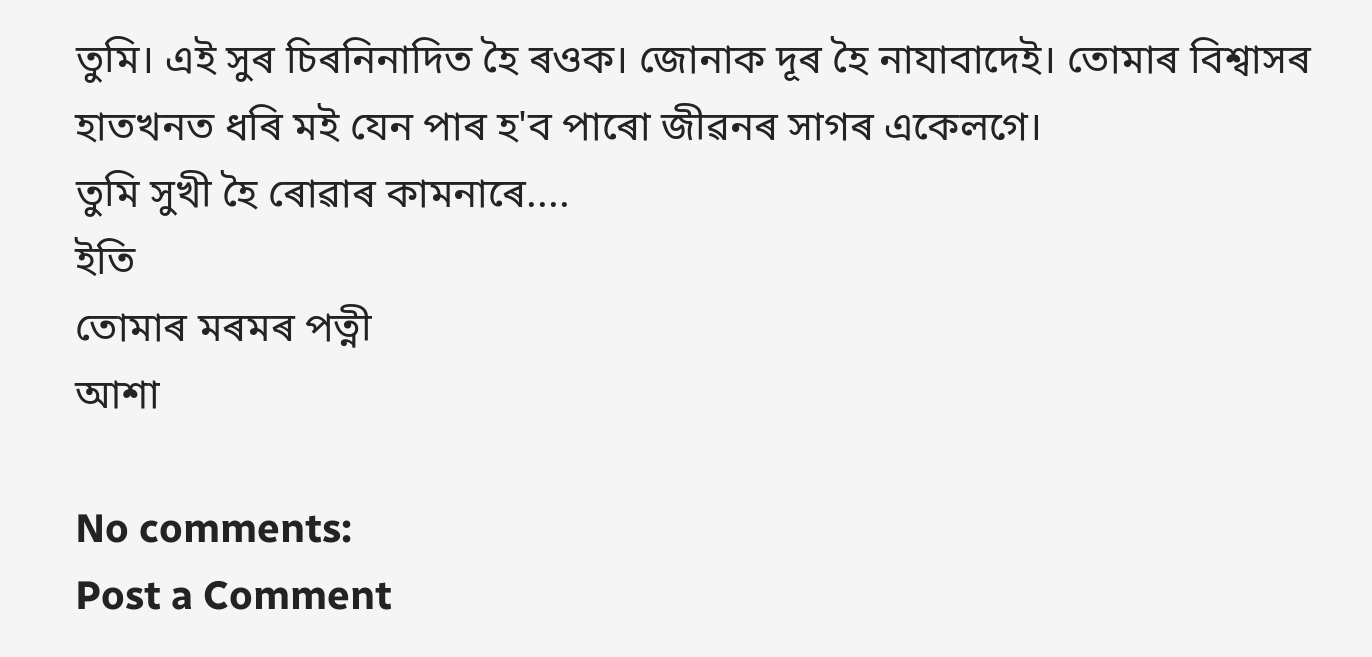তুমি। এই সুৰ চিৰনিনাদিত হৈ ৰওক। জোনাক দূৰ হৈ নাযাবাদেই। তোমাৰ বিশ্বাসৰ হাতখনত ধৰি মই যেন পাৰ হ'ব পাৰো জীৱনৰ সাগৰ একেলগে।
তুমি সুখী হৈ ৰোৱাৰ কামনাৰে....
ইতি
তোমাৰ মৰমৰ পত্নী
আশা

No comments:
Post a Comment